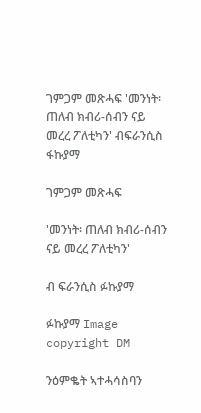ገምጋም መጽሓፍ 'መንነት፡ ጠለብ ክብሪ-ሰብን ናይ መረረ ፖለቲካን' ብፍራንሲስ ፋኩያማ

ገምጋም መጽሓፍ

'መንነት፡ ጠለብ ክብሪ-ሰብን ናይ መረረ ፖለቲካን'

ብ ፍራንሲስ ፉኩያማ

ፉኩያማ Image copyright DM

ንዕምቈት ኣተሓሳስባን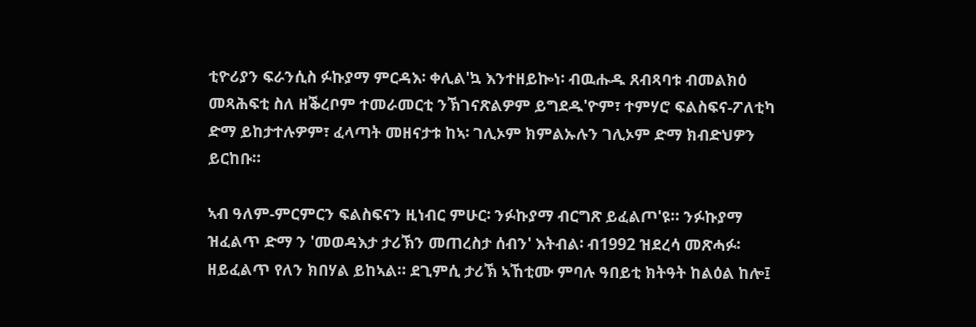ቲዮሪያን ፍራንሲስ ፉኩያማ ምርዳእ፡ ቀሊል'ኳ እንተዘይኰነ፡ ብዉሑዱ ጸብጻባቱ ብመልክዕ መጻሕፍቲ ስለ ዘቕረቦም ተመራመርቲ ንኽገናጽልዎም ይግደዱ'ዮም፣ ተምሃሮ ፍልስፍና-ፖለቲካ ድማ ይከታተሉዎም፣ ፈላጣት መዘናታቱ ከኣ፡ ገሊኦም ክምልኡሉን ገሊኦም ድማ ክብድህዎን ይርከቡ።

ኣብ ዓለም-ምርምርን ፍልስፍናን ዚነብር ምሁር፡ ንፉኩያማ ብርግጽ ይፈልጦ'ዩ። ንፉኩያማ ዝፈልጥ ድማ ን 'መወዳእታ ታሪኽን መጠረስታ ሰብን' እትብል፡ ብ1992 ዝደረሳ መጽሓፉ፡ ዘይፈልጥ የለን ክበሃል ይከኣል። ደጊምሲ ታሪኽ ኣኸቲሙ ምባሉ ዓበይቲ ክትዓት ከልዕል ከሎ፤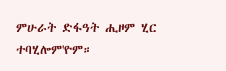ምሁራት ድፋዓት ሒዞም ሂር ተባሂሎም'ዮም።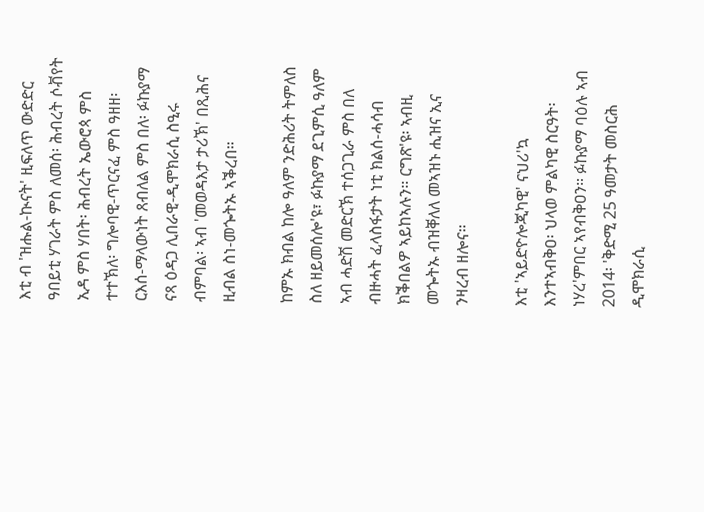እቲ ብ 'ዝሑል-ኲናት' ዚፍለጥ ውድድር ዓበይቲ ሃገራት ምስ ለመሰ፡ ሕብረት ሶቭየት ኢዳ ምስ ሃበት፡ ሕብረት ኤውሮጳ ምስ ተተኽለ፡ ግሎባዊ-ጥርናፈ ምስ ዓዘዘ፡ ርእሰ-ማላውነት ጸብለል ምስ በለ፡ ፉኩያማ ናጻ ዕዳጋ ሊበራዊ-ዲሞክራሲ ስዒሩ ብምባል፡ ኣብ 'መወዳእታ ታሪኽ' በጺሕና ዚብል ስነ-መጐትኡ ኣቕረበ።

ከምኡ ክብል ከሎ ዓለም ንድሕሪት ትምለስ ስለ ዘይመሰሎ'ዩ፣ ፉኩያማ ደጊምሲ ዓለም ኣብ ሓድሽ መድርኽ ተሰጋጊራ ምስ በለ ብዙሓት ፈላስፋታት ነቲ ክልሰ-ሓሳብ ክቕበልዎ ኣይከኣሉን። ርግጽ'ዩ፡ ኣብዚ መጐትኡ ብዝቐለለ መኣዝኑ ሒዝና ኢና ንዛረብ ዘሎና።

እቲ 'ኣይድዮሎጂካዊ' ናህሪ'ኳ እንተኣብቅዐ፡ ህላወ ምልካዊ ስርዓት፡ ነሃረ'ምበር ኣየብቅዐን። ፉኩያማ ባዕሉ ኣብ 2014፡ 'ቅድሚ 25 ዓመታት መስርሕ ዲሞክራሲ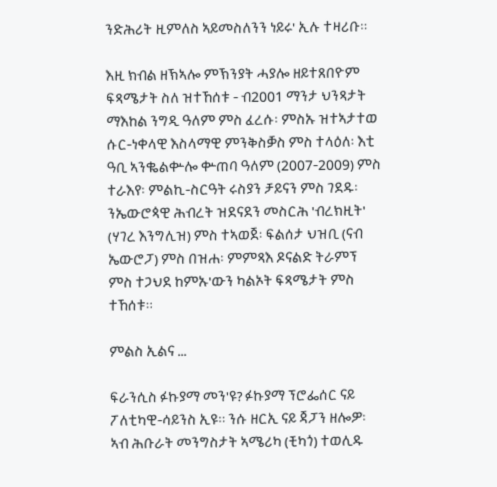ንድሕሪት ዚምለስ ኣይመስለንን ነይሩ' ኢሉ ተዛሪቡ።

እዚ ክብል ዘኽኣሎ ምኽንያት ሓያሎ ዘይተጸበዮም ፍጻሜታት ስለ ዝተኸሰቱ - ብ2001 ማንታ ህንጻታት ማእከል ንግዲ ዓለም ምስ ፈረሱ፡ ምስኡ ዝተኣታተወ ሱር-ነቀላዊ እስላማዊ ምንቅስቓስ ምስ ተላዕለ፡ እቲ ዓቢ ኣንቈልቍሎ ቍጠባ ዓለም (2007-2009) ምስ ተራእየ፡ ምልኪ-ስርዓት ሩስያን ቻይናን ምስ ገደዱ፡ ንኤውሮጳዊ ሕብረት ዝደናደን መስርሕ 'ብረክዚት' (ሃገረ እንግሊዝ) ምስ ተኣወጀ፡ ፍልሰታ ህዝቢ (ናብ ኤውሮፓ) ምስ በዝሐ፡ ምምጻእ ዶናልድ ትራምፕ ምስ ተጋህደ ከምኡ'ውን ካልኦት ፍጻሜታት ምስ ተኸሰቱ።

ምልስ ኢልና ...

ፍራንሲስ ፉኩያማ መን'ዩ? ፉኩያማ ፕሮፌሰር ናይ ፖለቲካዊ-ሳይንስ ኢዩ። ንሱ ዘርኢ ናይ ጃፓን ዘሎዎ፡ ኣብ ሕቡራት መንግስታት ኣሜሪካ (ቺካጎ) ተወሊዱ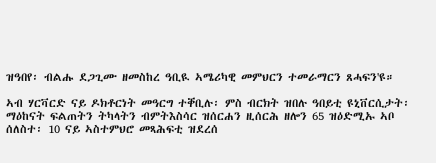ዝዓበየ፡ ብልሑ ደጋጊሙ ዘመስከረ ዓቢዪ ኣሜሪካዊ መምህርን ተመራማርን ጸሓፍን'ዩ።

ኣብ ሃርቫርድ ናይ ዶክቶርነት መዓርግ ተቐቢሉ፡ ምስ ብርክት ዝበሉ ዓበይቲ ዩኒቨርሲታት፡ ማዕከናት ፍልጠትን ትካላትን ብምትእስሳር ዝሰርሐን ዚሰርሕ ዘሎን 65 ዝዕድሚኡ ኣቦ ሰለስተ፡ 10 ናይ ኣስተምህሮ መጻሕፍቲ ዝደረሰ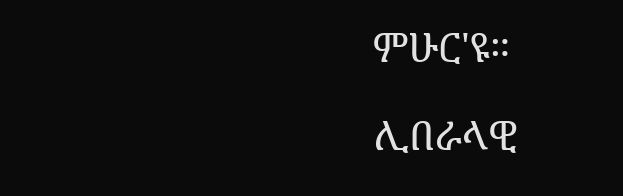ምሁር'ዩ።

ሊበራላዊ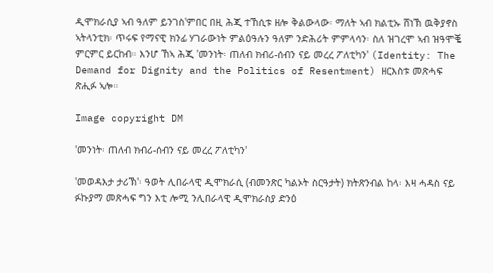ዲሞክራሲያ ኣብ ዓለም ይንገስ'ምበር በዚ ሕጂ ተኸሲቱ ዘሎ ቅልውላው፡ ማለት ኣብ ክልቲኡ ሸነኽ ዉቅያኖስ ኣትላንቲክ፡ ጥሩፍ የማናዊ ክንፊ ሃገራውነት ምልዕዓሉን ዓለም ንድሕሪት ምምላሳን፡ ስለ ዝገረሞ ኣብ ዝዓሞቘ ምርምር ይርከብ። እንሆ ኸኣ ሕጂ 'መንነት፡ ጠለብ ክብሪ-ሰብን ናይ መረረ ፖለቲካን' (Identity: The Demand for Dignity and the Politics of Resentment) ዘርእስቱ መጽሓፍ ጽሒፉ ኣሎ።

Image copyright DM

'መንነት፡ ጠለብ ክብሪ-ሰብን ናይ መረረ ፖለቲካን'

'መወዳእታ ታሪኽ'፡ ዓወት ሊበራላዊ ዲሞክራሲ (ብመንጽር ካልኦት ስርዓታት) ክትጽንብል ከላ፡ እዛ ሓዳስ ናይ ፉኩያማ መጽሓፍ ግን እቲ ሎሚ ንሊበራላዊ ዲሞክራስያ ድንዕ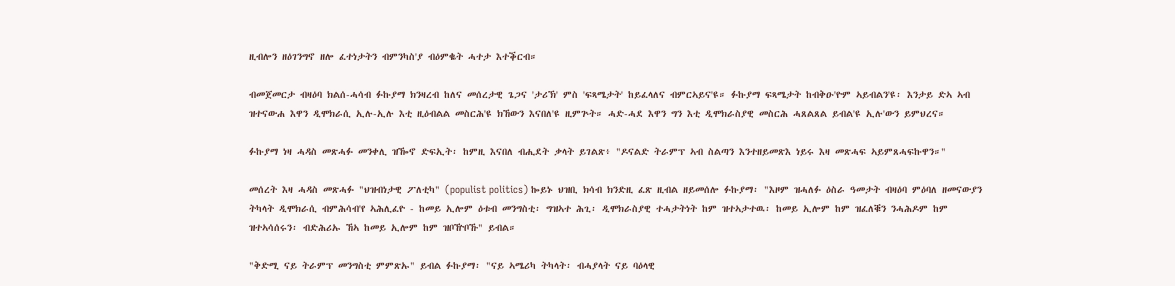ዚብሎን ዘዕገንግኖ ዘሎ ፈተነታትን ብምንካስ'ያ ብዕምቈት ሓተታ እተቕርብ።

ብመጀመርታ ብዛዕባ ክልሰ-ሓሳብ ፉኩያማ ክንዛረብ ከለና መሰረታዊ ጌጋና 'ታሪኽ' ምስ 'ፍጻሜታት' ከይፈላለና ብምርኣይና'ዩ። ፉኩያማ ፍጻሜታት ከብቅዑ'ዮም ኣይብልን'ዩ፡ እንታይ ድኣ ኣብ ዝተናውሐ እዋን ዲሞክራሲ ኢሉ-ኢሉ እቲ ዚዕብልል መስርሕ'ዩ ክኸውን እናበለ'ዩ ዚምጕት። ሓድ-ሓደ እዋን ግን እቲ ዲሞክራስያዊ መስርሕ ሓጸልጸል ይብል'ዩ ኢሉ'ውን ይምህረና።

ፉኩያማ ነዛ ሓዳስ መጽሓፉ መንቀሊ ዝዀኖ ድፍኢት፡ ከምዚ እናበለ ብሒደት ቃላት ይገልጽ፥ "ዶናልድ ትራምፕ ኣብ ስልጣን እንተዘይመጽእ ነይሩ እዛ መጽሓፍ ኣይምጸሓፍኩዋን።"

መሰረት እዛ ሓዳስ መጽሓፉ "ህዝብነታዊ ፖለቲካ" (populist politics) ኰይኑ ህዝቢ ክሳብ ክንድዚ ፈጽ ዚብል ዘይመሰሎ ፉኩያማ፡ "እዞም ዝሓለፉ ዕስራ ዓመታት ብዛዕባ ምዕባለ ዘመናውያን ትካላት ዲሞክራሲ ብምሕሳብ'የ ኣሕሊፈዮ - ከመይ ኢሎም ዕቱብ መንግስቲ፡ ግዝኣተ ሕጊ፡ ዲሞክራስያዊ ተሓታትነት ከም ዝተኣታተዉ፡ ከመይ ኢሎም ከም ዝፈለቑን ንሓሕዶም ከም ዝተኣሳሰሩን፡ ብድሕሪኡ ኸኣ ከመይ ኢሎም ከም ዝቦዅቦኹ" ይብል።

"ቅድሚ ናይ ትራምፕ መንግስቲ ምምጽኡ" ይብል ፉኩያማ፡ "ናይ ኣሜሪካ ትካላት፡ ብሓያላት ናይ ባዕላዊ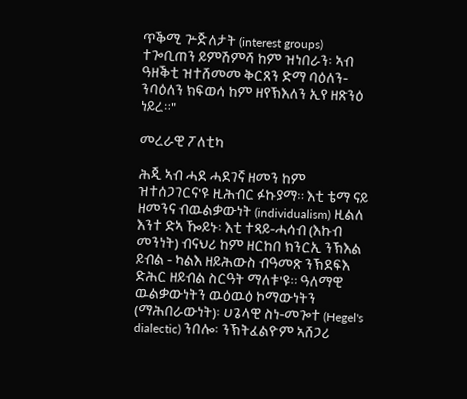ጥቕሚ ጕጅለታት (interest groups) ተጐቢጠን ይምሽምሻ ከም ዝነበራን፡ ኣብ ዓዘቕቲ ዝተሸመመ ቅርጸን ድማ ባዕለን-ንባዕለን ክፍወሳ ከም ዘየኽእለን ኢየ ዘጽንዕ ነይረ።"

መረራዊ ፖለቲካ

ሕጂ ኣብ ሓደ ሓደገኛ ዘመን ከም ዝተሰጋገርና'ዩ ዚሕብር ፉኩያማ። እቲ ቴማ ናይ ዘመንና ብዉልቃውነት (individualism) ዚልለ እንተ ድኣ ዀይኑ፡ እቲ ተጻይ-ሓሳብ (እኩብ መንነት) ብናህሪ ከም ዘርከበ ክንርኢ ንኽእል ይብል - ካልእ ዘይሕውስ ብዓመጽ ንኽደፍእ ድሕር ዘይብል ስርዓት ማለቱ'ዩ። ዓለማዊ ዉልቃውነትን ዉዕዉዕ ኮማውነትን (ማሕበራውነት)፡ ሀጌላዊ ስነ-መጐተ (Hegel's dialectic) ንበሎ፡ ንኽትፈልዮም ኣሸጋሪ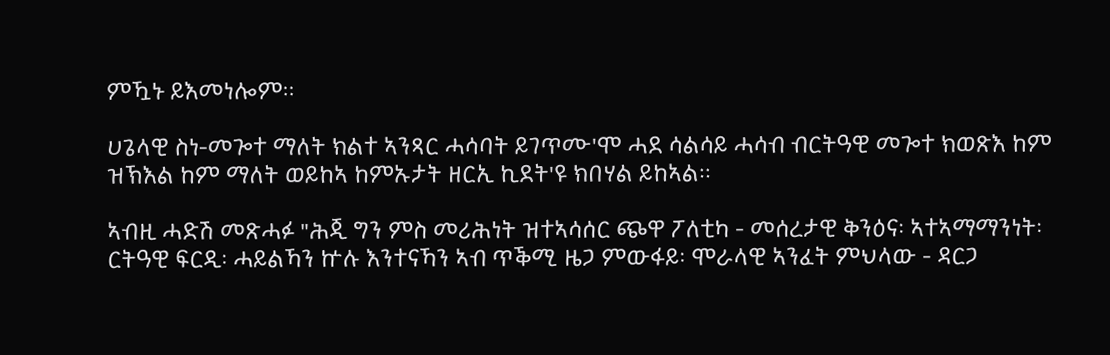ምዃኑ ይእመነሎም።

ሀጌላዊ ስነ-መጐተ ማለት ክልተ ኣንጻር ሓሳባት ይገጥሙ'ሞ ሓደ ሳልሳይ ሓሳብ ብርትዓዊ መጐተ ክወጽእ ከም ዝኽእል ከም ማለት ወይከኣ ከምኡታት ዘርኢ ኪደት'ዩ ክበሃል ይከኣል።

ኣብዚ ሓድሽ መጽሓፉ "ሕጂ ግን ምስ መሪሕነት ዝተኣሳሰር ጭዋ ፖለቲካ - መሰረታዊ ቅንዕና፡ ኣተኣማማንነት፡ ርትዓዊ ፍርዲ፡ ሓይልኻን ኵሉ እንተናኻን ኣብ ጥቕሚ ዜጋ ምውፋይ፡ ሞራላዊ ኣንፈት ምህላው - ዳርጋ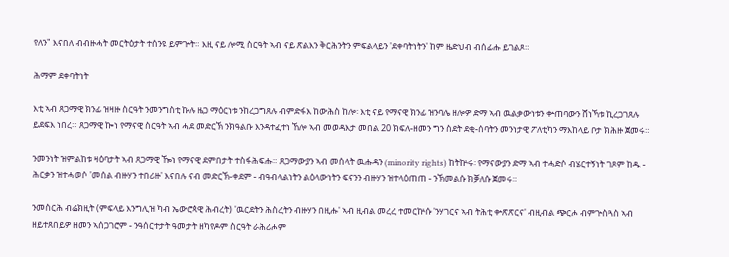የለን" እናበለ ብብዙሓት መርትዕታት ተሰንዩ ይምጕት። እዚ ናይ ሎሚ ስርዓት ኣብ ናይ ጽልእን ቅርሕንትን ምፍልላይን 'ደቀባትነትን' ከም ዜድህብ ብሰፊሑ ይገልጾ።

ሕማም ደቀባትነት

እቲ ኣብ ጸጋማዊ ክንፊ ዝዛዙ ስርዓት ንመንግስቲ ኩሉ ዜጋ ማዕርነቱ ንከረጋግጸሉ ብምድፋእ ከውሕስ ከሎ፡ እቲ ናይ የማናዊ ክንፊ ዝንባሌ ዘሎዎ ድማ ኣብ ዉልቃውነቱን ቍጠባውን ሸነኻቱ ኪረጋገጸሉ ይደፍእ ነበረ። ጸጋማዊ ኰነ የማናዊ ስርዓት ኣብ ሓደ መድርኽ ንክዓልቡ እንዳተፈተነ ኸሎ ኣብ መወዳእታ መበል 20 ክፍለ-ዘመን ግን ስደት ደቂ-ሰባትን መንነታዊ ፖለቲካን ማእከላይ ቦታ ክሕዙ ጀመሩ።

ንመንነት ዝምልከቱ ዛዕባታት ኣብ ጸጋማዊ ዀነ የማናዊ ደምበታት ተስፋሕፍሑ። ጸጋማውያን ኣብ መሰላት ዉሑዳን (minority rights) ከትኵሩ፡ የማናውያን ድማ ኣብ ተሓድሶ ብሄርተኝነት ገጾም ከዱ - ሕርቃን ዝተሓወሶ 'መሰል ብዙሃን ተበሪዙ' እናበሉ ናብ መድርኽ-ቀደም - ብዓብላልነትን ልዕላውነትን ፍናንን ብዙሃን ዝተላዕጠጠ - ንኽመልሱ ክቓለሱ ጀመሩ።

ንመስርሕ ብሬክዚት (ምፍላይ እንግሊዝ ካብ ኤውሮጳዊ ሕብረት) 'ዉርደትን ሕስረትን ብዙሃን በዚሑ' ኣብ ዚብል መረረ ተመርኵሱ 'ንሃገርና ኣብ ትሕቲ ቍጽጽርና' ብዚብል ጭርሖ ብምጕስጓስ ኣብ ዘይተጸበይዎ ዘመን ኣሰጋገሮም - ንዓሰርተታት ዓመታት ዘካየዶም ስርዓት ራሕሪሖም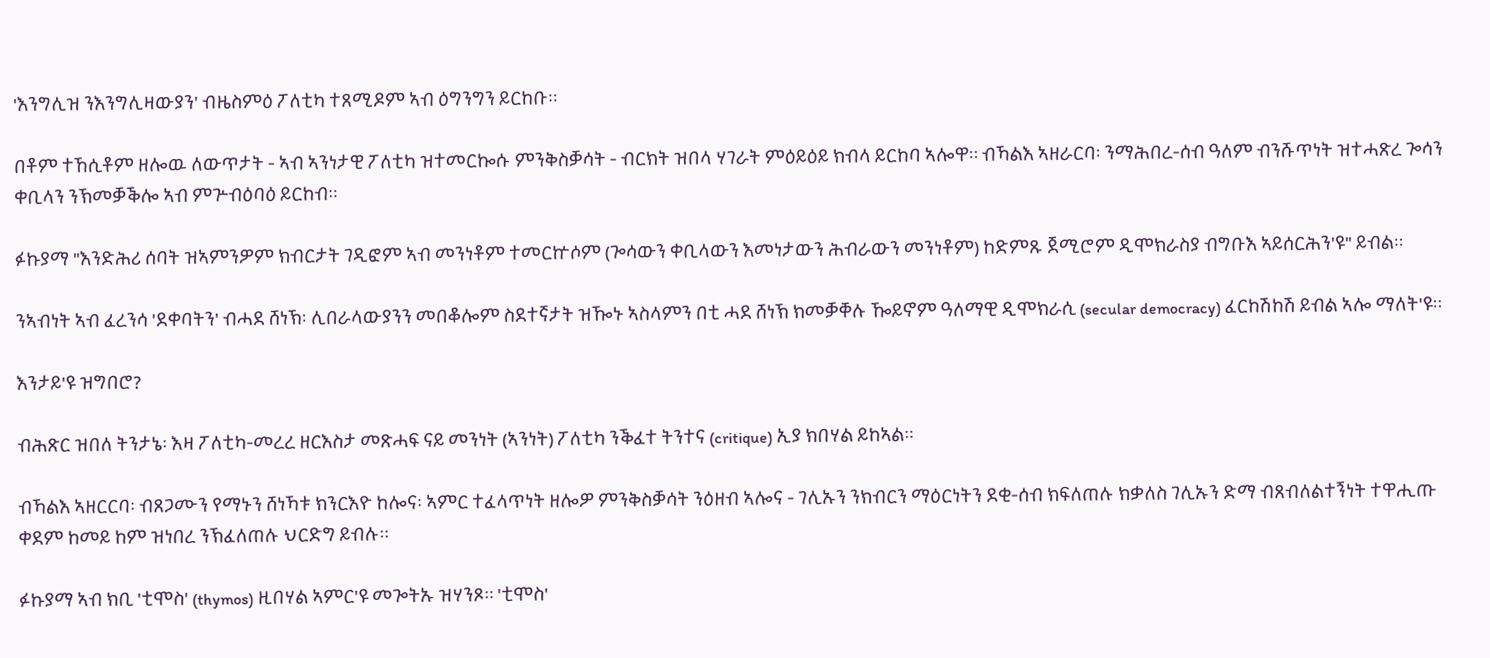'እንግሊዝ ንእንግሊዛውያን' ብዜስምዕ ፖለቲካ ተጸሚዶም ኣብ ዕግንግን ይርከቡ።

በቶም ተኸሲቶም ዘሎዉ ለውጥታት - ኣብ ኣንነታዊ ፖለቲካ ዝተመርኰሱ ምንቅስቓሳት - ብርክት ዝበላ ሃገራት ምዕይዕይ ክብላ ይርከባ ኣሎዋ። ብኻልእ ኣዘራርባ፡ ንማሕበረ-ሰብ ዓለም ብንሹጥነት ዝተሓጽረ ጐሳን ቀቢላን ንኽመቓቕሎ ኣብ ምጕብዕባዕ ይርከብ።

ፉኩያማ "እንድሕሪ ሰባት ዝኣምንዎም ክብርታት ገዲፎም ኣብ መንነቶም ተመርኵሶም (ጐሳውን ቀቢላውን እመነታውን ሕብራውን መንነቶም) ከድምጹ ጀሚሮም ዲሞክራስያ ብግቡእ ኣይሰርሕን'ዩ" ይብል።

ንኣብነት ኣብ ፈረንሳ 'ደቀባትን' ብሓደ ሸነኽ፡ ሊበራላውያንን መበቆሎም ስደተኛታት ዝዀኑ ኣስላምን በቲ ሓደ ሸነኽ ክመቓቐሉ ዀይኖም ዓለማዊ ዲሞክራሲ (secular democracy) ፈርከሽከሽ ይብል ኣሎ ማለት'ዩ።

እንታይ'ዩ ዝግበሮ?

ብሕጽር ዝበለ ትንታኔ፡ እዛ ፖለቲካ-መረረ ዘርእስታ መጽሓፍ ናይ መንነት (ኣንነት) ፖለቲካ ንቕፈተ ትንተና (critique) ኢያ ክበሃል ይከኣል።

ብኻልእ ኣዘርርባ፡ ብጸጋሙን የማኑን ሸነኻቱ ክንርእዮ ከሎና፡ ኣምር ተፈላጥነት ዘሎዎ ምንቅስቓሳት ንዕዘብ ኣሎና - ገሊኡን ንክብርን ማዕርነትን ደቂ-ሰብ ክፍለጠሉ ክቃለስ ገሊኡን ድማ ብጸብለልተኝነት ተዋሒጡ ቀደም ከመይ ከም ዝነበረ ንኽፈለጠሉ ህርድግ ይብሉ።

ፉኩያማ ኣብ ክቢ 'ቲሞስ' (thymos) ዚበሃል ኣምር'ዩ መጐትኡ ዝሃንጾ። 'ቲሞስ'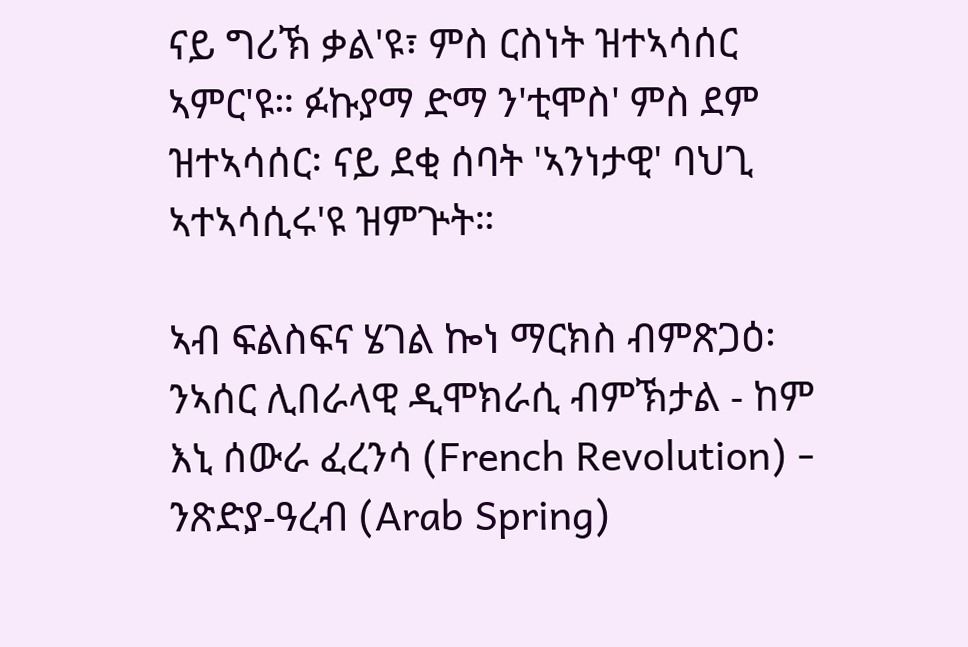ናይ ግሪኽ ቃል'ዩ፣ ምስ ርስነት ዝተኣሳሰር ኣምር'ዩ። ፉኩያማ ድማ ን'ቲሞስ' ምስ ደም ዝተኣሳሰር፡ ናይ ደቂ ሰባት 'ኣንነታዊ' ባህጊ ኣተኣሳሲሩ'ዩ ዝምጕት።

ኣብ ፍልስፍና ሄገል ኰነ ማርክስ ብምጽጋዕ፡ ንኣሰር ሊበራላዊ ዲሞክራሲ ብምኽታል - ከም እኒ ሰውራ ፈረንሳ (French Revolution) - ንጽድያ-ዓረብ (Arab Spring)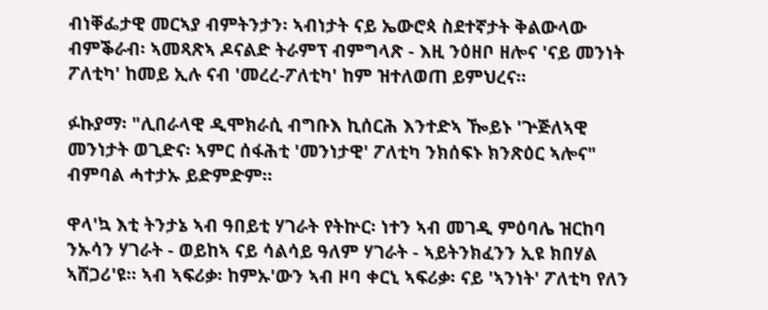ብነቐፌታዊ መርኣያ ብምትንታን፡ ኣብነታት ናይ ኤውሮጳ ስደተኛታት ቅልውላው ብምቕራብ፡ ኣመጻጽኣ ዶናልድ ትራምፕ ብምግላጽ - እዚ ንዕዘቦ ዘሎና 'ናይ መንነት ፖለቲካ' ከመይ ኢሉ ናብ 'መረረ-ፖለቲካ' ከም ዝተለወጠ ይምህረና።

ፉኩያማ፡ "ሊበራላዊ ዲሞክራሲ ብግቡእ ኪሰርሕ እንተድኣ ዀይኑ 'ጕጅለኣዊ መንነታት ወጊድና፡ ኣምር ሰፋሕቲ 'መንነታዊ' ፖለቲካ ንክሰፍኑ ክንጽዕር ኣሎና" ብምባል ሓተታኡ ይድምድም።

ዋላ'ኳ እቲ ትንታኔ ኣብ ዓበይቲ ሃገራት የትኵር፡ ነተን ኣብ መገዲ ምዕባሌ ዝርከባ ንኡሳን ሃገራት - ወይከኣ ናይ ሳልሳይ ዓለም ሃገራት - ኣይትንክፈንን ኢዩ ክበሃል ኣሸጋሪ'ዩ። ኣብ ኣፍሪቃ፡ ከምኡ'ውን ኣብ ዞባ ቀርኒ ኣፍሪቃ፡ ናይ 'ኣንነት' ፖለቲካ የለን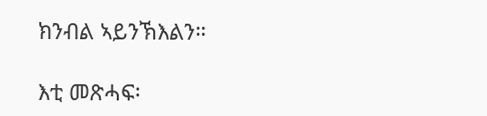ክንብል ኣይንኽእልን።

እቲ መጽሓፍ፡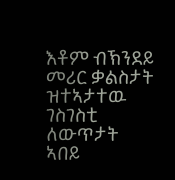እቶም ብኽንደይ መሪር ቃልስታት ዝተኣታተዉ ገስገስቲ ለውጥታት ኣበይ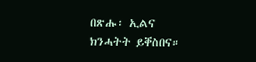በጽሑ፡ ኢልና ክንሓትት ይቐስበና።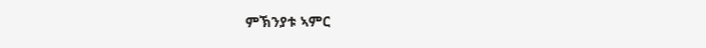ምኽንያቱ ኣምር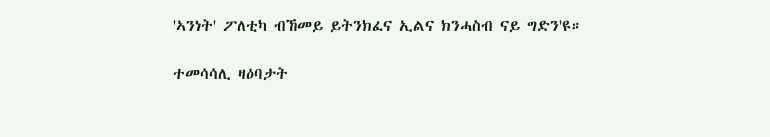'ኣንነት' ፖለቲካ ብኸመይ ይትንክፈና ኢልና ክንሓስብ ናይ ግድን'ዩ።

ተመሳሳሊ ዛዕባታት